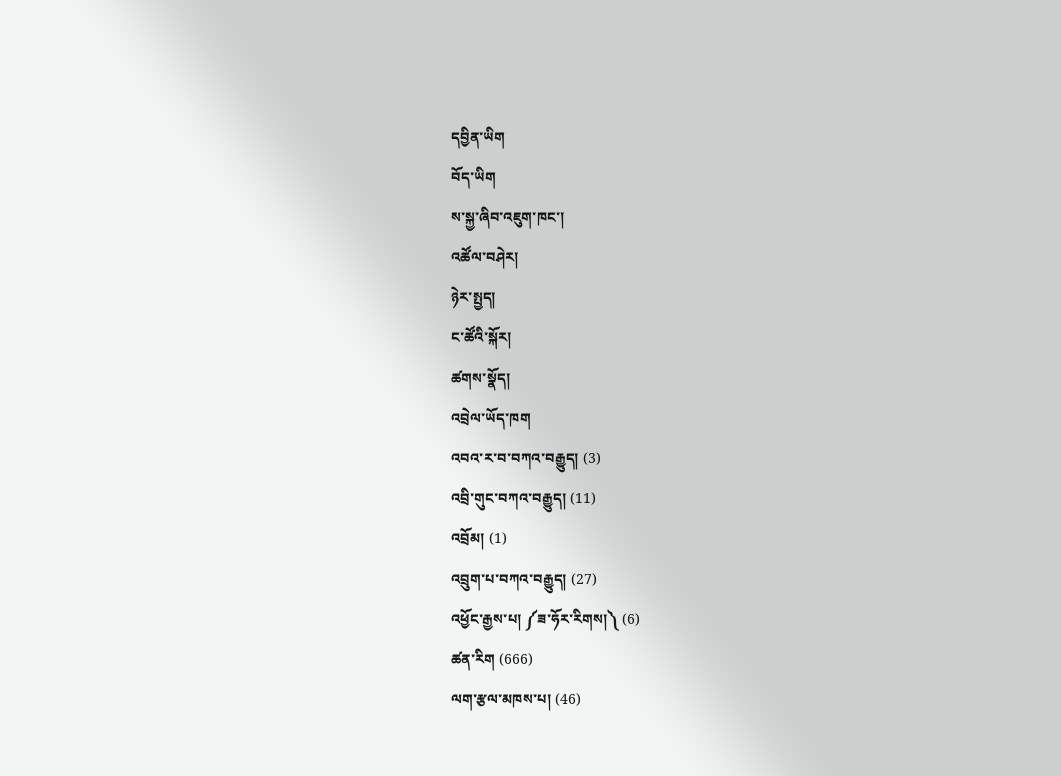དབྱིན་ཡིག
བོད་ཡིག
ས་སྐྱ་ཞིབ་འཇུག་ཁང་།
འཚོལ་བཤེར།
ཉེར་སྤྱད།
ང་ཚོའི་སྐོར།
ཚགས་སྣོད།
འབྲེལ་ཡོད་ཁག
འབའ་ར་བ་བཀའ་བརྒྱུད། (3)
འབྲི་གུང་བཀའ་བརྒྱུད། (11)
འབྲོམ། (1)
འབྲུག་པ་བཀའ་བརྒྱུད། (27)
འཕྱོང་རྒྱས་པ། ༼ཟ་ཧོར་རིགས།༽ (6)
ཚན་རིག (666)
ལག་རྩལ་མཁས་པ། (46)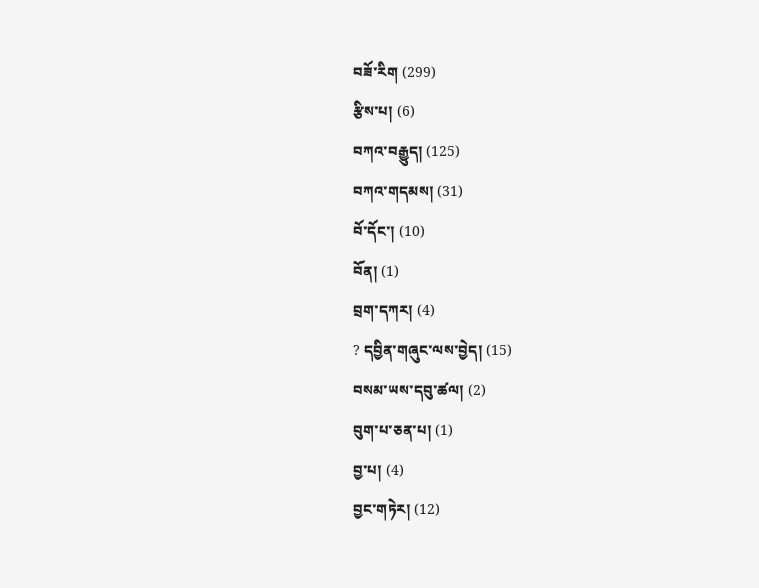བཟོ་རིག (299)
རྩིས་པ། (6)
བཀའ་བརྒྱུད། (125)
བཀའ་གདམས། (31)
བོ་དོང་། (10)
བོན། (1)
བྲག་དཀར། (4)
? དབྱིན་གཞུང་ལས་བྱེད། (15)
བསམ་ཡས་དབུ་ཚལ། (2)
བུག་པ་ཅན་པ། (1)
བྱ་པ། (4)
བྱང་གཏེར། (12)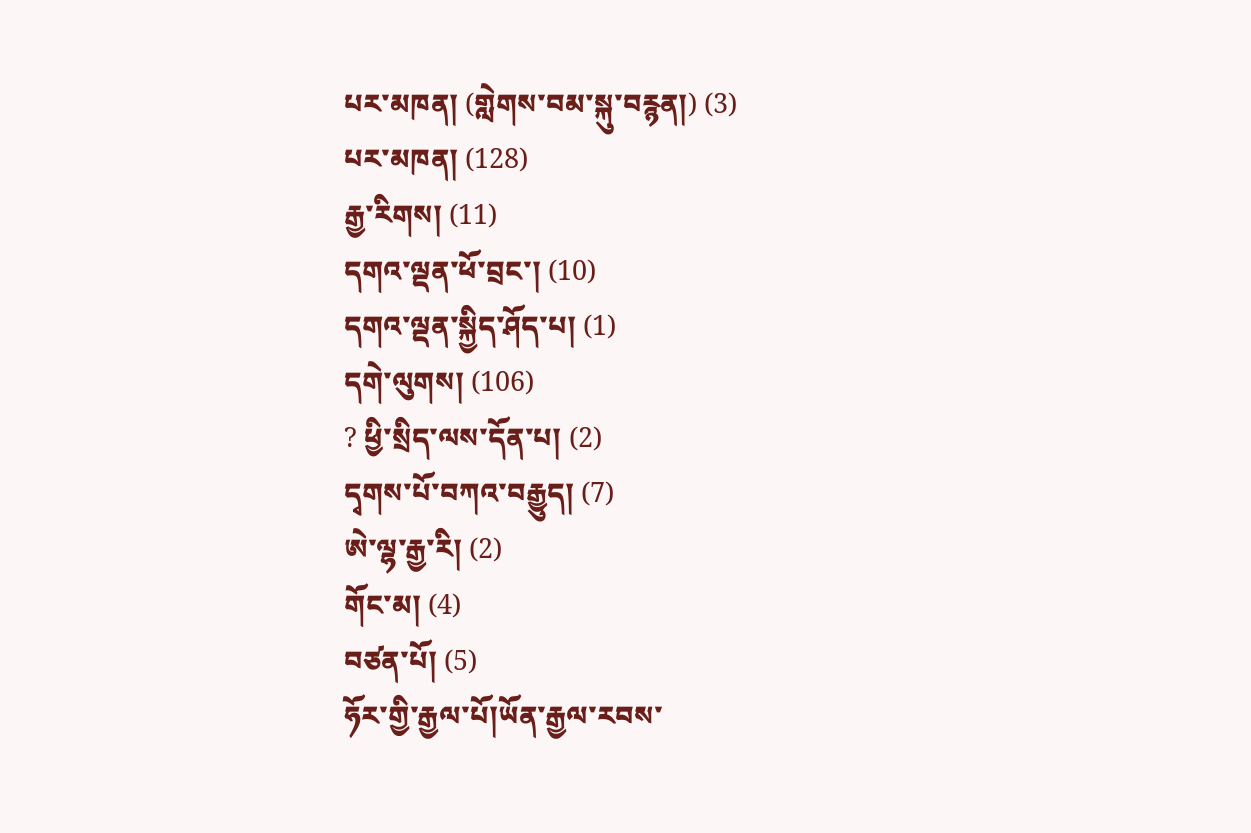པར་མཁན། (གླེགས་བམ་སྐུ་བརྙན།) (3)
པར་མཁན། (128)
རྒྱ་རིགས། (11)
དགའ་ལྡན་ཕོ་བྲང་། (10)
དགའ་ལྡན་སྐྱིད་ཤོད་པ། (1)
དགེ་ལུགས། (106)
? ཕྱི་སྲིད་ལས་དོན་པ། (2)
དྭགས་པོ་བཀའ་བརྒྱུད། (7)
ཨེ་ལྷ་རྒྱ་རི། (2)
གོང་མ། (4)
བཙན་པོ། (5)
ཧོར་གྱི་རྒྱལ་པོ།ཡོན་རྒྱལ་རབས་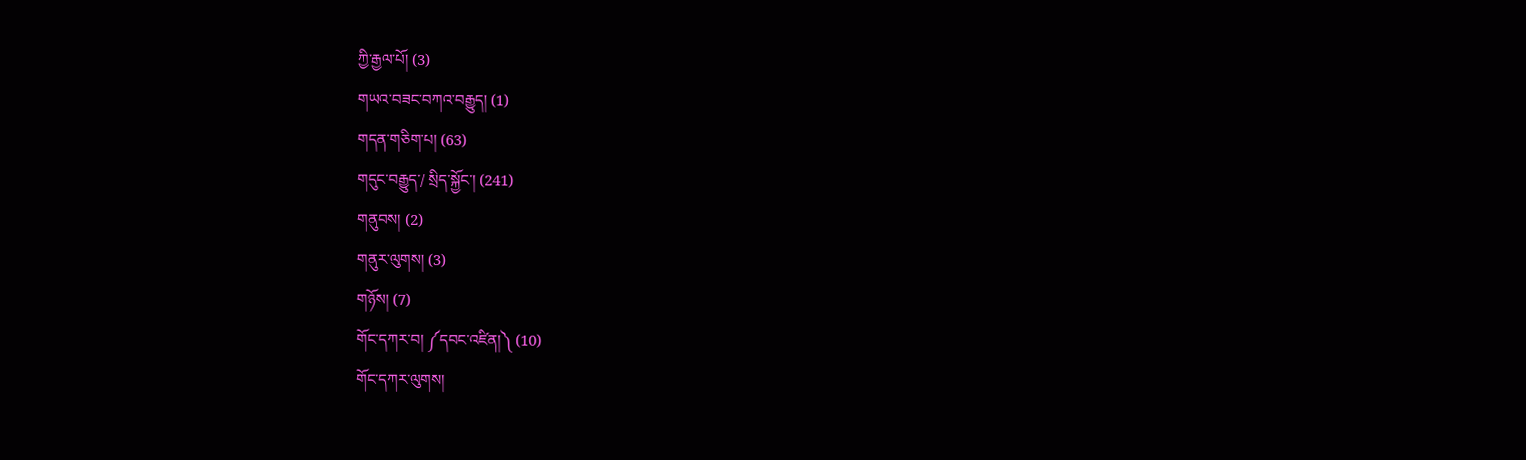ཀྱི་རྒྱལ་པོ། (3)
གཡའ་བཟང་བཀའ་བརྒྱུད། (1)
གདན་གཅིག་པ། (63)
གདུང་བརྒྱུད་/ སྲིད་སྐྱོང་། (241)
གནུབས། (2)
གནུར་ལུགས། (3)
གཉོས། (7)
གོང་དཀར་བ། ༼དབང་འཛིན།༽ (10)
གོང་དཀར་ལུགས།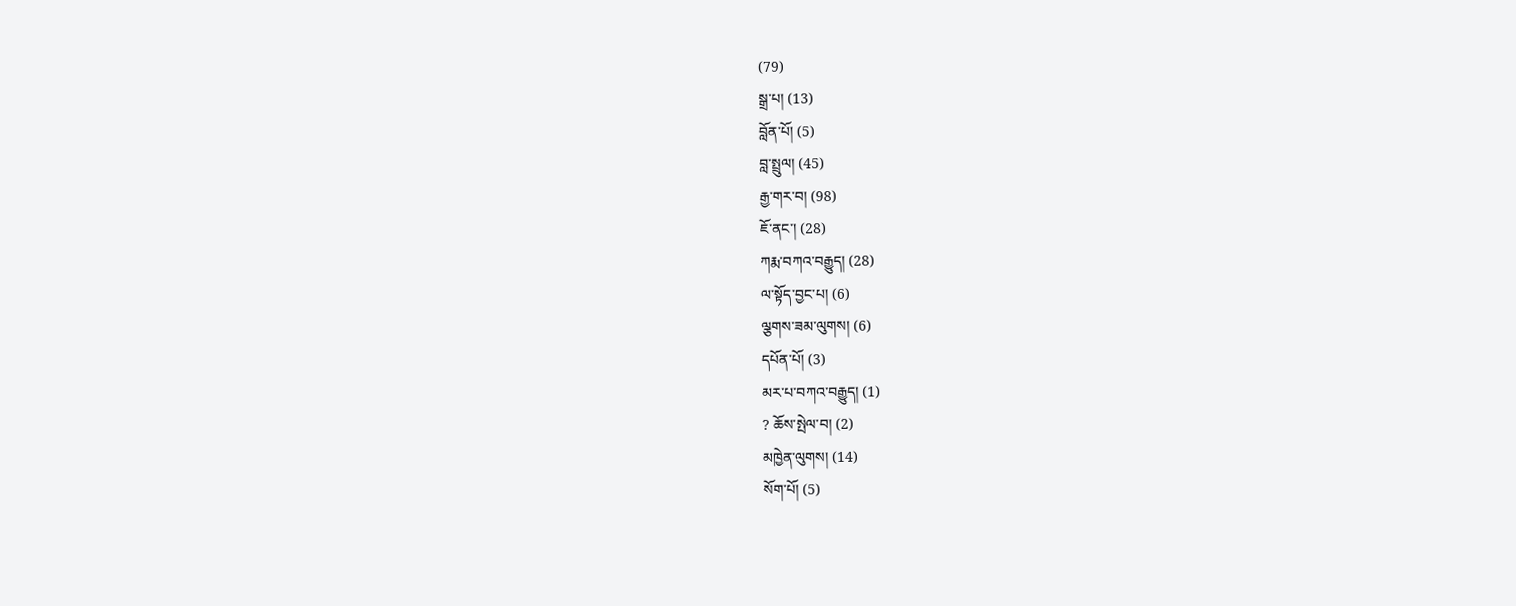(79)
སྒྲ་པ། (13)
བློན་པོ། (5)
བླ་སྤྲུལ། (45)
རྒྱ་གར་བ། (98)
ཇོ་ནང་། (28)
ཀརྨ་བཀའ་བརྒྱུད། (28)
ལ་སྟོད་བྱང་པ། (6)
ལྕགས་ཟམ་ལུགས། (6)
དཔོན་པོ། (3)
མར་པ་བཀའ་བརྒྱུད། (1)
? ཆོས་སྤེལ་བ། (2)
མཁྱེན་ལུགས། (14)
སོག་པོ། (5)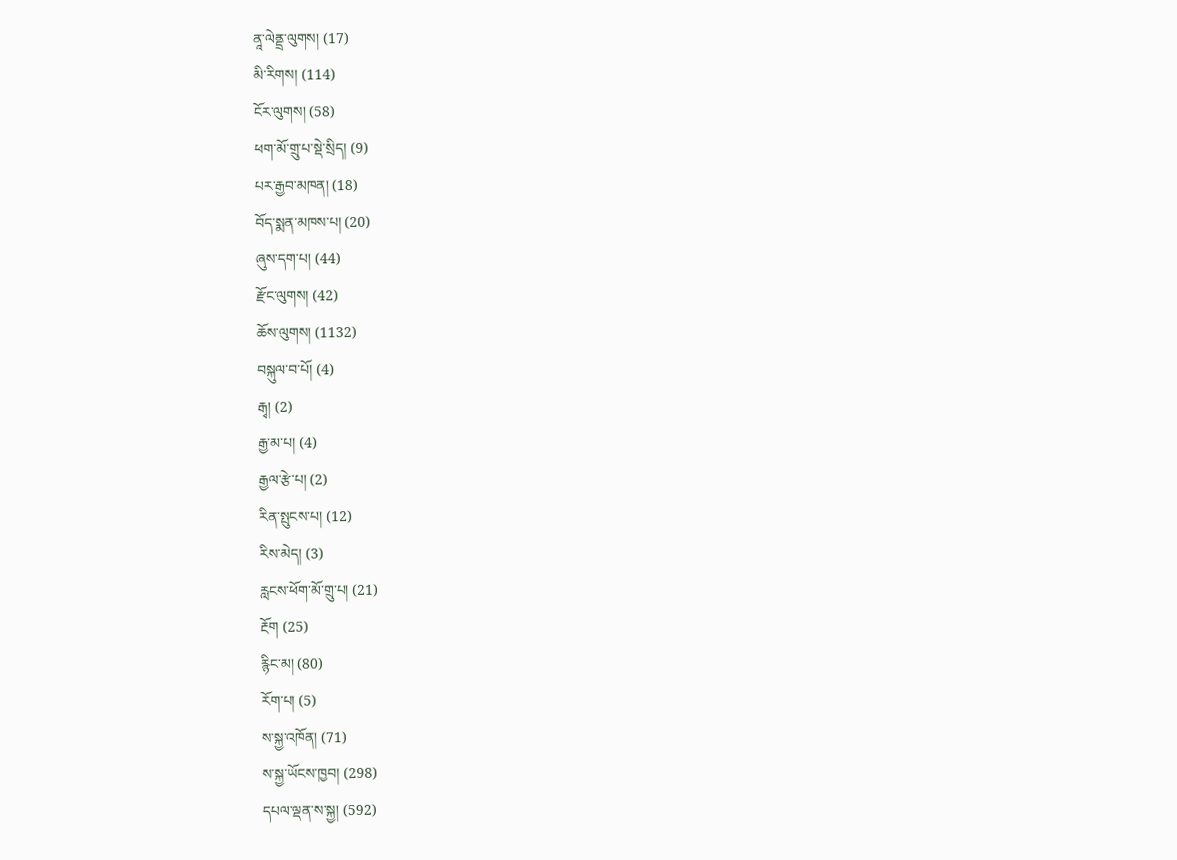ནཱ་ལེནྡྲ་ལུགས། (17)
མི་རིགས། (114)
ངོར་ལུགས། (58)
ཕག་མོ་གྲུ་པ་སྡེ་སྲིད། (9)
པར་རྒྱབ་མཁན། (18)
བོད་སྨན་མཁས་པ། (20)
ཞུས་དག་པ། (44)
རྫོང་ལུགས། (42)
ཆོས་ལུགས། (1132)
བསྐུལ་བ་པོ། (4)
རྒྭ། (2)
རྒྱ་མ་པ། (4)
རྒྱལ་རྩེ་པ། (2)
རིན་སྤུངས་པ། (12)
རིས་མེད། (3)
རླངས་ཕོག་མོ་གྲུ་པ། (21)
རྔོག (25)
རྙིང་མ། (80)
རོག་པ། (5)
ས་སྐྱ་འཁོན། (71)
ས་སྐྱ་ཡོངས་ཁྱབ། (298)
དཔལ་ལྡན་ས་སྐྱ། (592)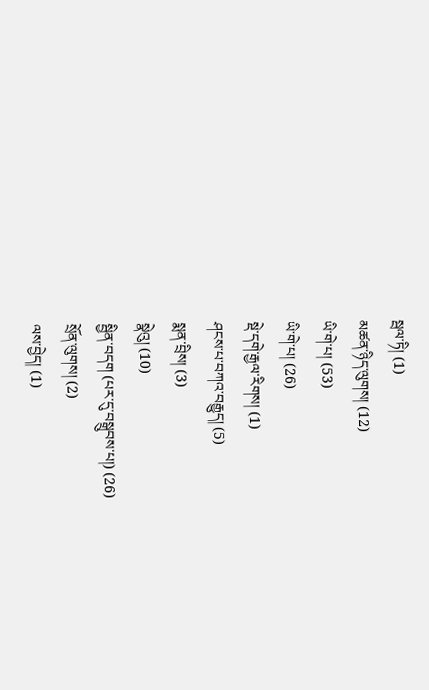སྦལ་ཏི། (1)
མཚན་ཉིད་ལུགས། (12)
ཡི་གེ་པ། (53)
ཡི་གེ་པ། (26)
སྡེ་དགེ་རྒྱལ་རིགས། (1)
ཤངས་པ་བཀའ་བརྒྱུད། (5)
སྨན་བྲིས། (3)
སྣེའུ། (10)
སྦྱིན་བདག (པར་དུ་བསྒྲུབས་པ།) (26)
སྲོན་ལུགས། (2)
ལས་བྱེད། (1)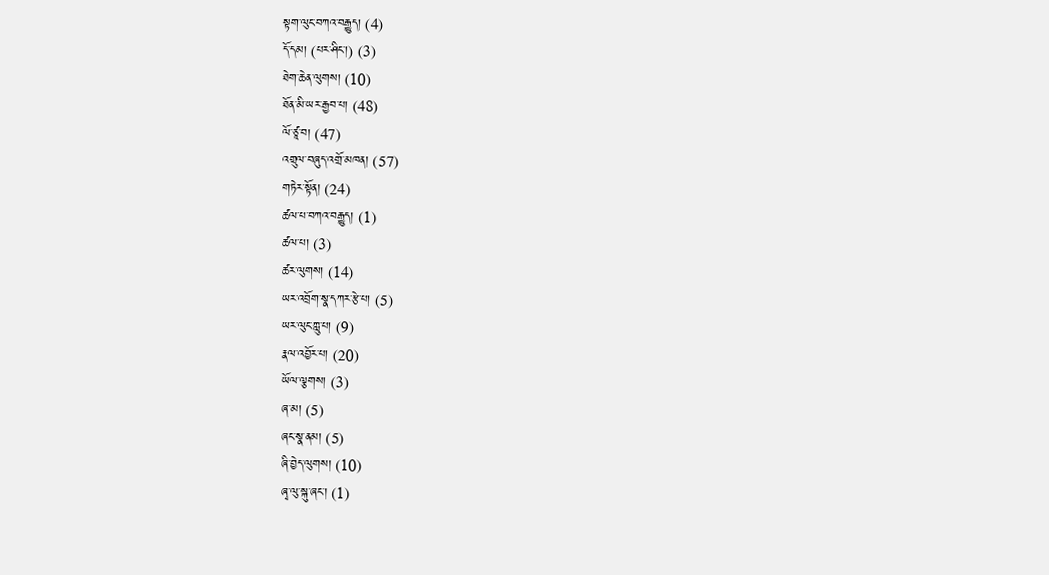སྟག་ལུང་བཀའ་བརྒྱུད། (4)
དོ་དམ། (པར་ཤིང་།) (3)
ཐེག་ཆེན་ལུགས། (10)
ཐོན་མི་ཡར་རྒྱབ་པ། (48)
ལོ་ཙཱ་བ། (47)
འགྲུལ་བཞུད་འགྲོ་མཁན། (57)
གཏེར་སྟོན། (24)
ཚལ་པ་བཀའ་བརྒྱུད། (1)
ཚལ་པ། (3)
ཚར་ལུགས། (14)
ཡར་འབྲོག་སྣ་དཀར་རྩེ་པ། (5)
ཡར་ལུང་ཀླུ་པ། (9)
རྣལ་འབྱོར་པ། (20)
ཡོལ་ལྕགས། (3)
ཞ་མ། (5)
ཞང་སྣ་ནམ། (5)
ཞི་བྱེད་ལུགས། (10)
ཞྭ་ལུ་སྐུ་ཞང་། (1)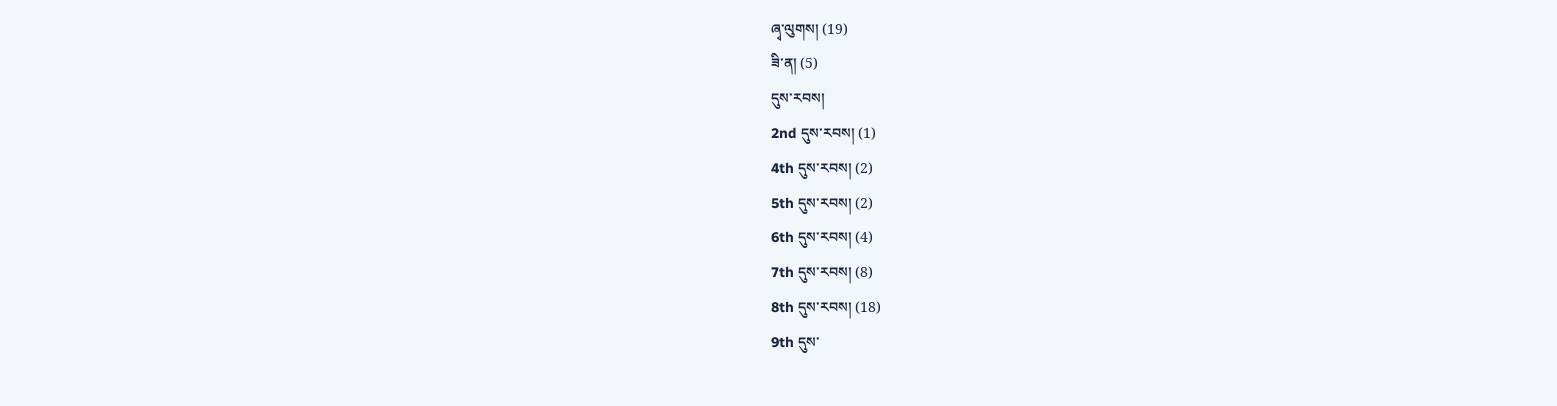ཞྭ་ལུགས། (19)
ཟི་ན། (5)
དུས་རབས།
2nd དུས་རབས། (1)
4th དུས་རབས། (2)
5th དུས་རབས། (2)
6th དུས་རབས། (4)
7th དུས་རབས། (8)
8th དུས་རབས། (18)
9th དུས་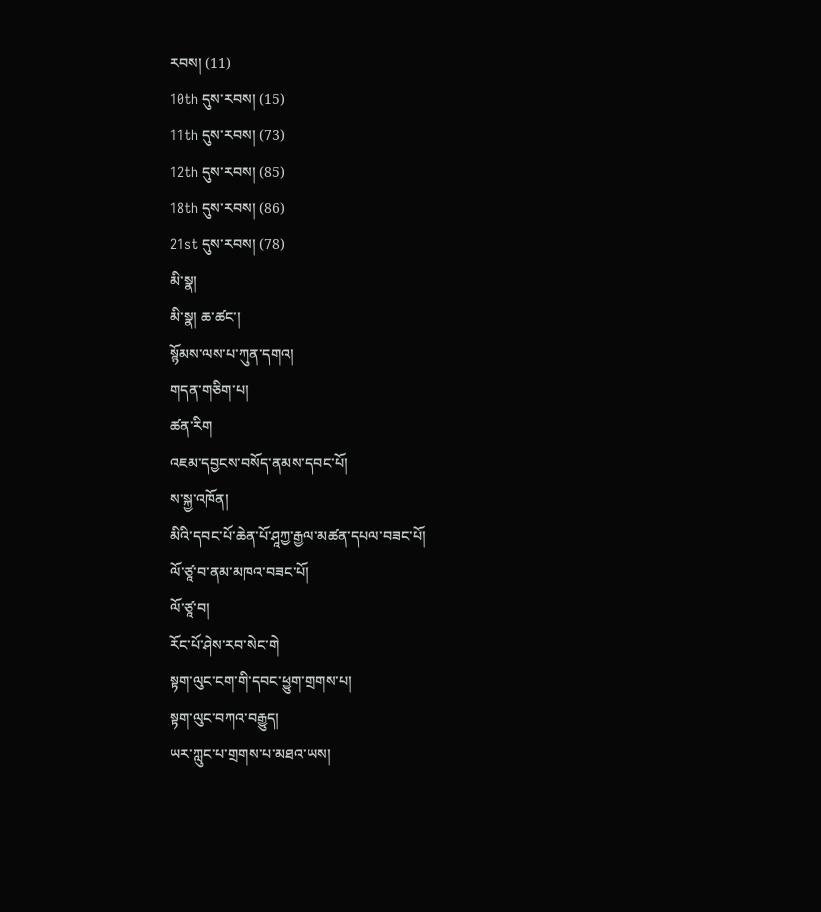རབས། (11)
10th དུས་རབས། (15)
11th དུས་རབས། (73)
12th དུས་རབས། (85)
18th དུས་རབས། (86)
21st དུས་རབས། (78)
མི་སྣ།
མི་སྣ། ཆ་ཚང་།
སྙོམས་ལས་པ་ཀུན་དགའ།
གདན་གཅིག་པ།
ཚན་རིག
འཇམ་དབྱངས་བསོད་ནམས་དབང་པོ།
ས་སྐྱ་འཁོན།
མིའི་དབང་པོ་ཆེན་པོ་ཤཱཀྱ་རྒྱལ་མཚན་དཔལ་བཟང་པོ།
ལོ་ཙཱ་བ་ནམ་མཁའ་བཟང་པོ།
ལོ་ཙཱ་བ།
རོང་པོ་ཤེས་རབ་སེང་གེ
སྟག་ལུང་ངག་གི་དབང་ཕྱུག་གྲགས་པ།
སྟག་ལུང་བཀའ་བརྒྱུད།
ཡར་ཀླུང་པ་གྲགས་པ་མཐའ་ཡས།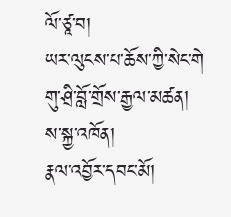ལོ་ཙཱ་བ།
ཡར་ལུངས་པ་ཆོས་ཀྱི་སེང་གེ
གུ་ཤྲི་བློ་གྲོས་རྒྱལ་མཚན།
ས་སྐྱ་འཁོན།
རྣལ་འབྱོར་དབང་མོ།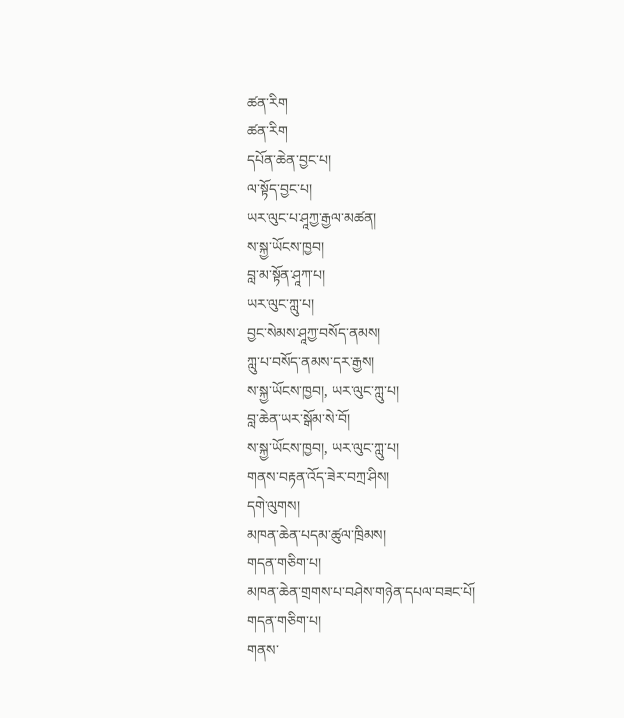ཚན་རིག
ཚན་རིག
དཔོན་ཆེན་བྱང་པ།
ལ་སྟོད་བྱང་པ།
ཡར་ལུང་པ་ཤཱཀྱ་རྒྱལ་མཚན།
ས་སྐྱ་ཡོངས་ཁྱབ།
བླ་མ་སྟོན་ཤཱཀ་པ།
ཡར་ལུང་ཀླུ་པ།
བྱང་སེམས་ཤཱཀྱ་བསོད་ནམས།
ཀླུ་པ་བསོད་ནམས་དར་རྒྱས།
ས་སྐྱ་ཡོངས་ཁྱབ།, ཡར་ལུང་ཀླུ་པ།
བླ་ཆེན་ཡར་སྒོམ་སེ་བོ།
ས་སྐྱ་ཡོངས་ཁྱབ།, ཡར་ལུང་ཀླུ་པ།
གནས་བརྟན་འོད་ཟེར་བཀྲ་ཤིས།
དགེ་ལུགས།
མཁན་ཆེན་པདམ་ཚུལ་ཁྲིམས།
གདན་གཅིག་པ།
མཁན་ཆེན་གྲགས་པ་བཤེས་གཉེན་དཔལ་བཟང་པོ།
གདན་གཅིག་པ།
གནས་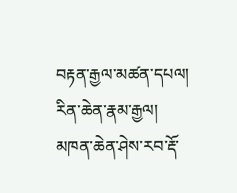བརྟན་རྒྱལ་མཚན་དཔལ།
རིན་ཆེན་རྣམ་རྒྱལ།
མཁན་ཆེན་ཤེས་རབ་རྡོ་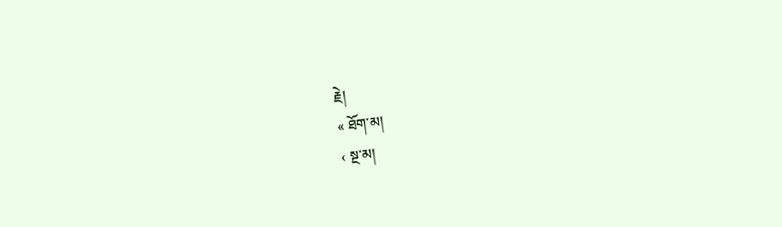རྗེ།
« ཐོག་མ།
‹ སྔ་མ།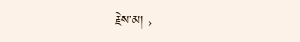རྗེས་མ། ›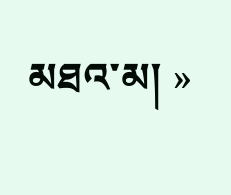མཐའ་མ། »